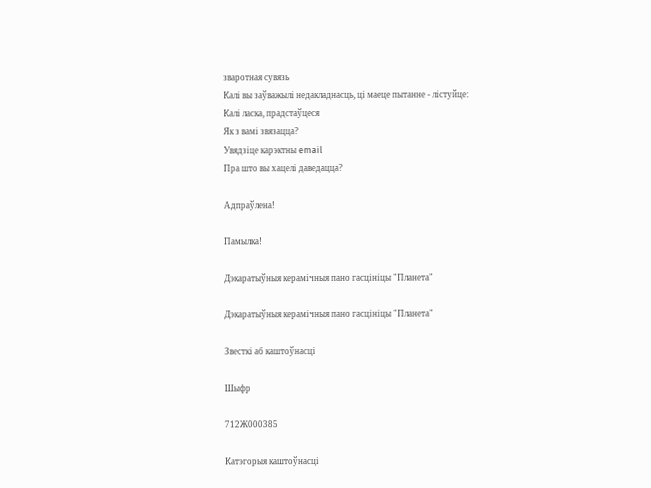зваротная сувязь
Калі вы заўважылі недакладнасць, ці маеце пытанне - лістуйце:
Калі ласка, прадстаўцеся
Як з вамі звязацца?
Увядзіце карэктны email
Пра што вы хацелі даведацца?

Адпраўлена!

Памылка!

Дэкаратыўныя керамічныя пано гасцініцы "Планета"

Дэкаратыўныя керамічныя пано гасцініцы "Планета"

Звесткі аб каштоўнасці

Шыфр

712Ж000385

Катэгорыя каштоўнасці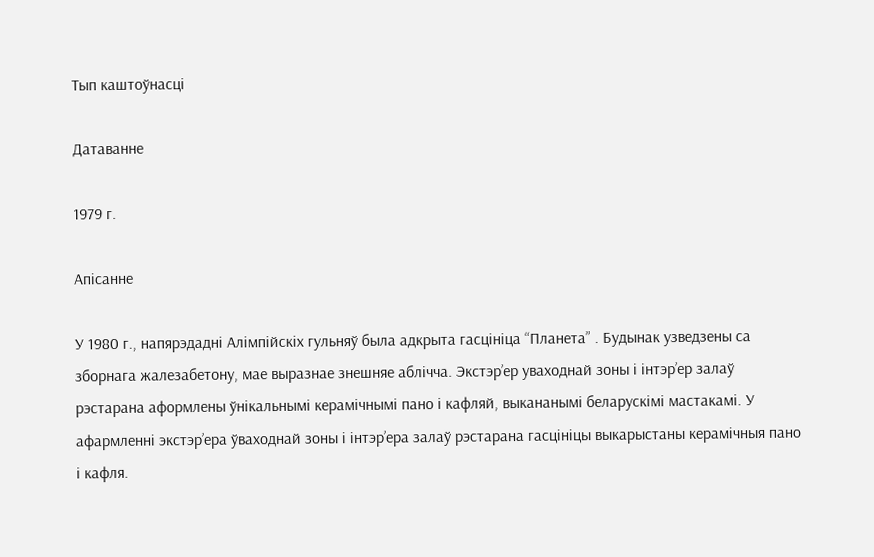Тып каштоўнасці

Датаванне

1979 г.

Апісанне

У 1980 г., напярэдадні Алімпійскіх гульняў была адкрыта гасцініца “Планета” . Будынак узведзены са зборнага жалезабетону, мае выразнае знешняе аблічча. Экстэр’ер уваходнай зоны і інтэр’ер залаў рэстарана аформлены ўнікальнымі керамічнымі пано і кафляй, выкананымі беларускімі мастакамі. У афармленні экстэр’ера ўваходнай зоны і інтэр’ера залаў рэстарана гасцініцы выкарыстаны керамічныя пано і кафля.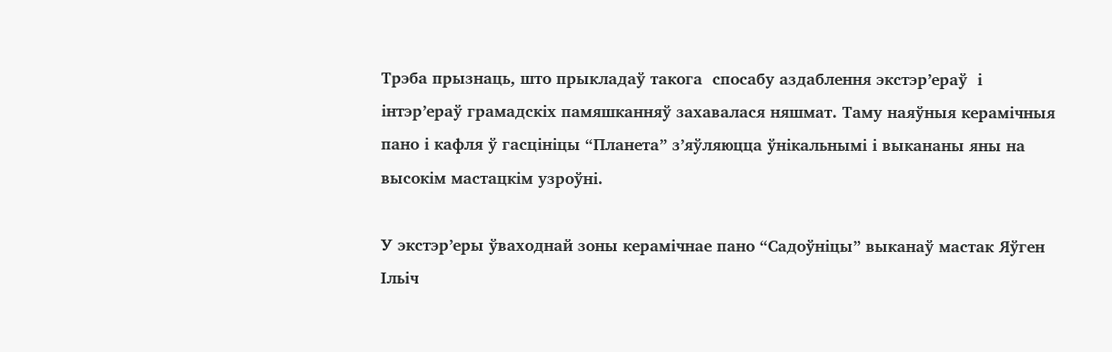Трэба прызнаць, што прыкладаў такога  спосабу аздаблення экстэр’ераў  і інтэр’ераў грамадскіх памяшканняў захавалася няшмат. Таму наяўныя керамічныя пано і кафля ў гасцініцы “Планета” з’яўляюцца ўнікальнымі і выкананы яны на высокім мастацкім узроўні.

У экстэр’еры ўваходнай зоны керамічнае пано “Садоўніцы” выканаў мастак Яўген Ільіч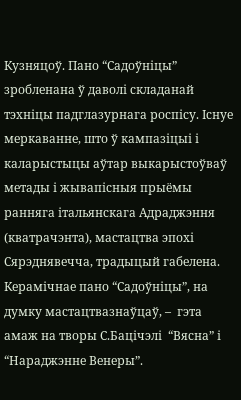Кузняцоў. Пано “Садоўніцы” зробленана ў даволі складанай тэхніцы падглазурнага роспісу. Існуе меркаванне, што ў кампазіцыі і каларыстыцы аўтар выкарыстоўваў метады і жывапісныя прыёмы ранняга італьянскага Адраджэння (кватрачэнта), мастацтва эпохі Сярэднявечча, традыцый габелена. Керамічнае пано “Садоўніцы”, на думку мастацтвазнаўцаў, –  гэта амаж на творы С.Бацічэлі  “Вясна” і “Нараджэнне Венеры”.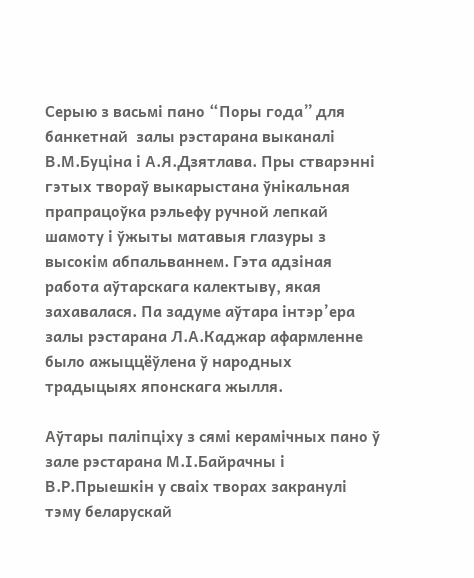Серыю з васьмі пано “Поры года” для банкетнай  залы рэстарана выканалі В.М.Буціна і А.Я.Дзятлава. Пры стварэнні гэтых твораў выкарыстана ўнікальная прапрацоўка рэльефу ручной лепкай шамоту і ўжыты матавыя глазуры з высокім абпальваннем. Гэта адзіная работа аўтарскага калектыву, якая захавалася. Па задуме аўтара інтэр’ера залы рэстарана Л.А.Каджар афармленне было ажыццёўлена ў народных традыцыях японскага жылля.

Аўтары паліпціху з сямі керамічных пано ў зале рэстарана М.І.Байрачны і В.Р.Прыешкін у сваіх творах закранулі тэму беларускай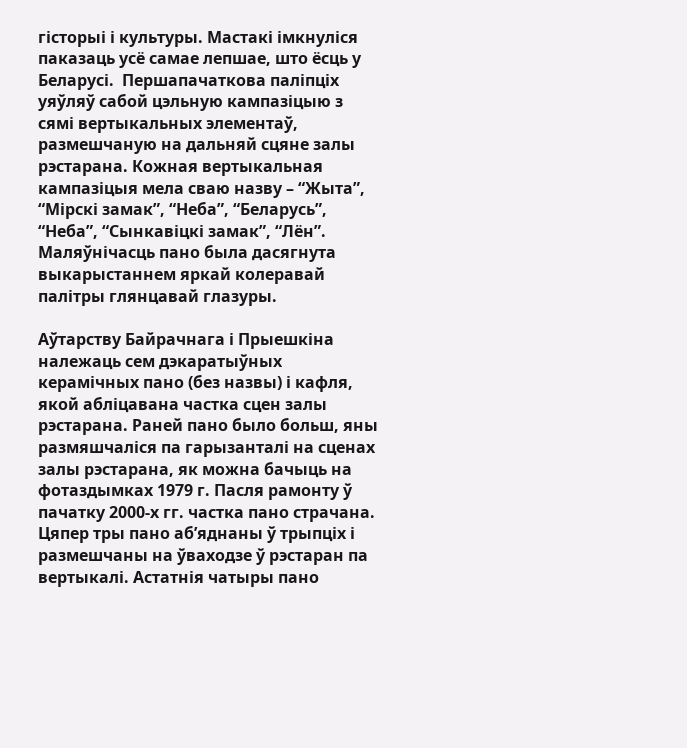гісторыі і культуры. Мастакі імкнуліся паказаць усё самае лепшае, што ёсць у Беларусі.  Першапачаткова паліпціх уяўляў сабой цэльную кампазіцыю з сямі вертыкальных элементаў, размешчаную на дальняй сцяне залы рэстарана. Кожная вертыкальная кампазіцыя мела сваю назву – “Жыта”, “Мірскі замак”, “Неба”, “Беларусь”, “Неба”, “Сынкавіцкі замак”, “Лён”. Маляўнічасць пано была дасягнута выкарыстаннем яркай колеравай палітры глянцавай глазуры.

Аўтарству Байрачнага і Прыешкіна належаць сем дэкаратыўных керамічных пано (без назвы) і кафля, якой абліцавана частка сцен залы рэстарана. Раней пано было больш, яны размяшчаліся па гарызанталі на сценах залы рэстарана, як можна бачыць на фотаздымках 1979 г. Пасля рамонту ў пачатку 2000-х гг. частка пано страчана. Цяпер тры пано аб’яднаны ў трыпціх і размешчаны на ўваходзе ў рэстаран па вертыкалі. Астатнія чатыры пано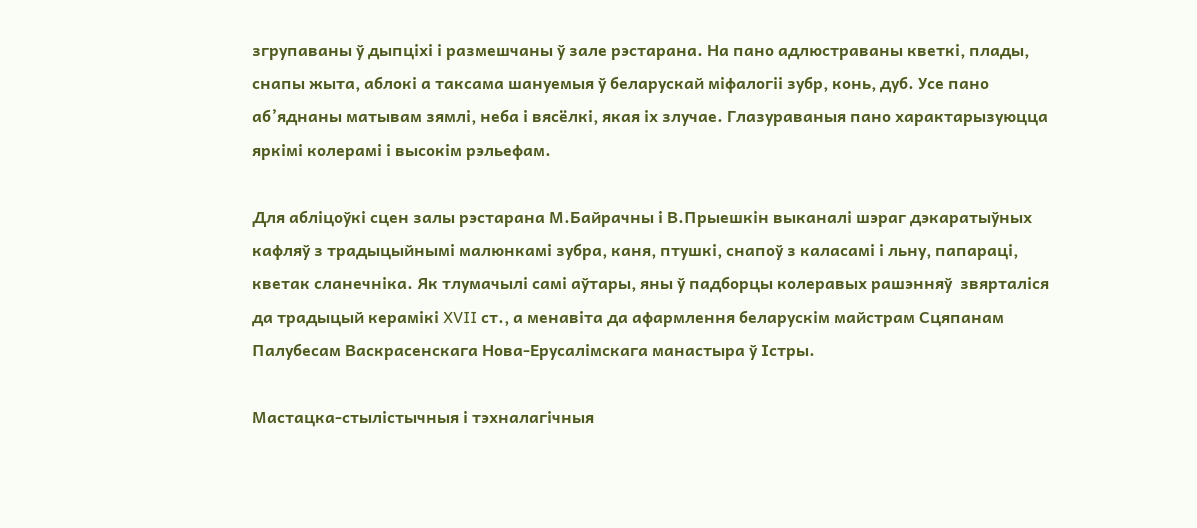згрупаваны ў дыпціхі і размешчаны ў зале рэстарана. На пано адлюстраваны кветкі, плады, снапы жыта, аблокі а таксама шануемыя ў беларускай міфалогіі зубр, конь, дуб. Усе пано аб’яднаны матывам зямлі, неба і вясёлкі, якая іх злучае. Глазураваныя пано характарызуюцца яркімі колерамі і высокім рэльефам.

Для абліцоўкі сцен залы рэстарана М.Байрачны і В.Прыешкін выканалі шэраг дэкаратыўных кафляў з традыцыйнымі малюнкамі зубра, каня, птушкі, снапоў з каласамі і льну, папараці, кветак сланечніка. Як тлумачылі самі аўтары, яны ў падборцы колеравых рашэнняў  звярталіся да традыцый керамікі XVII ст., а менавіта да афармлення беларускім майстрам Сцяпанам Палубесам Васкрасенскага Нова-Ерусалімскага манастыра ў Істры.

Мастацка-стылістычныя і тэхналагічныя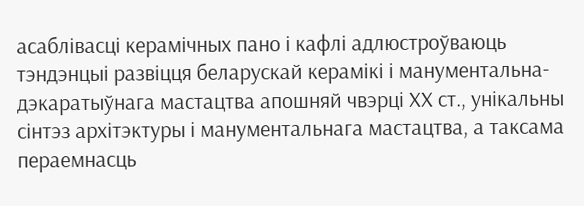асаблівасці керамічных пано і кафлі адлюстроўваюць тэндэнцыі развіцця беларускай керамікі і манументальна-дэкаратыўнага мастацтва апошняй чвэрці ХХ ст., унікальны сінтэз архітэктуры і манументальнага мастацтва, а таксама пераемнасць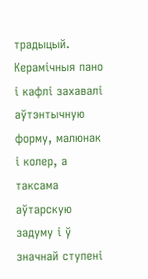традыцый. Керамічныя пано і кафлі захавалі аўтэнтычную форму, малюнак і колер, а таксама аўтарскую задуму і ў значнай ступені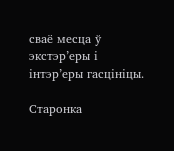сваё месца ў экстэр’еры і інтэр’еры гасцініцы.

Старонка